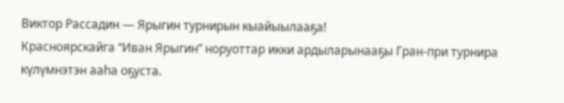Виктор Рассадин — Ярыгин турнирын кыайыылааҕа!
Красноярскайга “Иван Ярыгин” норуоттар икки ардыларынааҕы Гран-при турнира күлүмнэтэн ааһа оҕуста.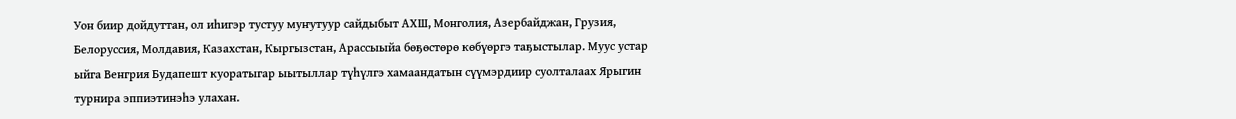Уон биир дойдуттан, ол иһигэр тустуу муҥутуур сайдыбыт АХШ, Монголия, Азербайджан, Грузия, Белоруссия, Молдавия, Казахстан, Кыргызстан, Арассыыйа бөҕөстөрө көбүөргэ таҕыстылар. Муус устар ыйга Венгрия Будапешт куоратыгар ыытыллар түһүлгэ хамаандатын сүүмэрдиир суолталаах Ярыгин турнира эппиэтинэһэ улахан.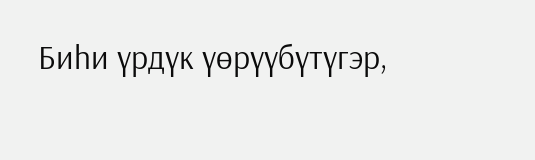Биһи үрдүк үөрүүбүтүгэр,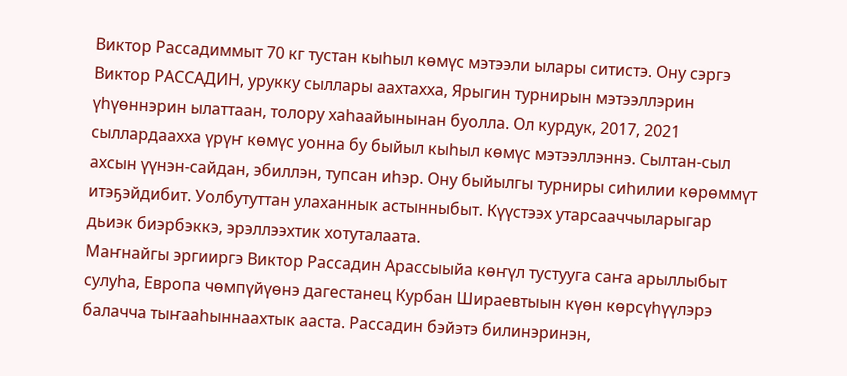Виктор Рассадиммыт 70 кг тустан кыһыл көмүс мэтээли ылары ситистэ. Ону сэргэ Виктор РАССАДИН, урукку сыллары аахтахха, Ярыгин турнирын мэтээллэрин үһүөннэрин ылаттаан, толору хаһаайынынан буолла. Ол курдук, 2017, 2021 сыллардаахха үрүҥ көмүс уонна бу быйыл кыһыл көмүс мэтээллэннэ. Сылтан-сыл ахсын үүнэн-сайдан, эбиллэн, тупсан иһэр. Ону быйылгы турниры сиһилии көрөммүт итэҕэйдибит. Уолбутуттан улаханнык астынныбыт. Күүстээх утарсааччыларыгар дьиэк биэрбэккэ, эрэллээхтик хотуталаата.
Маҥнайгы эргииргэ Виктор Рассадин Арассыыйа көҥүл тустууга саҥа арыллыбыт сулуһа, Европа чөмпүйүөнэ дагестанец Курбан Шираевтыын күөн көрсүһүүлэрэ балачча тыҥааһыннаахтык ааста. Рассадин бэйэтэ билинэринэн,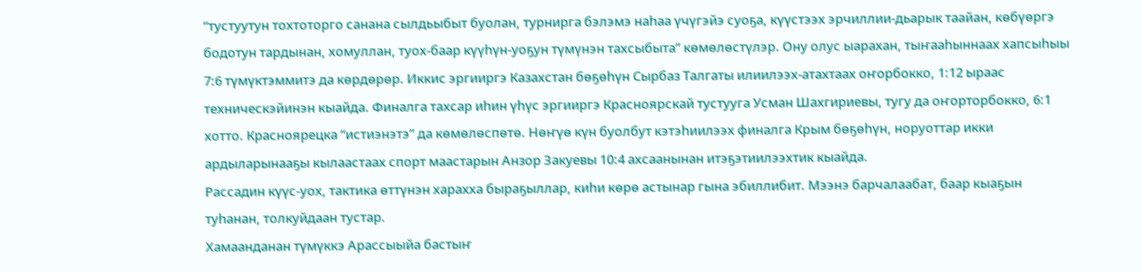“тустуутун тохтоторго санана сылдьыбыт буолан, турнирга бэлэмэ наһаа үчүгэйэ суоҕа, күүстээх эрчиллии-дьарык таайан, көбүөргэ бодотун тардынан, хомуллан, туох-баар күүһүн-уоҕун түмүнэн тахсыбыта” көмөлөстүлэр. Ону олус ыарахан, тыҥааһыннаах хапсыһыы 7:6 түмүктэммитэ да көрдөрөр. Иккис эргииргэ Казахстан бөҕөһүн Сырбаз Талгаты илиилээх-атахтаах оҥорбокко, 1:12 ыраас техническэйинэн кыайда. Финалга тахсар иһин үһүс эргииргэ Красноярскай тустууга Усман Шахгириевы, тугу да оҥорторбокко, 6:1 хотто. Красноярецка “истиэнэтэ” да көмөлөспөтө. Нөҥүө күн буолбут кэтэһиилээх финалга Крым бөҕөһүн, норуоттар икки ардыларынааҕы кылаастаах спорт маастарын Анзор Закуевы 10:4 ахсаанынан итэҕэтиилээхтик кыайда.
Рассадин күүс-уох, тактика өттүнэн харахха быраҕыллар, киһи көрө астынар гына эбиллибит. Мээнэ барчалаабат, баар кыаҕын туһанан, толкуйдаан тустар.
Хамаанданан түмүккэ Арассыыйа бастыҥ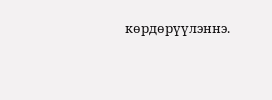көрдөрүүлэннэ.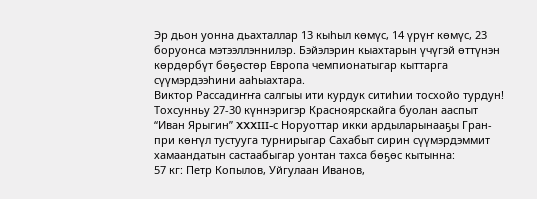Эр дьон уонна дьахталлар 13 кыһыл көмүс, 14 үрүҥ көмүс, 23 боруонса мэтээллэннилэр. Бэйэлэрин кыахтарын үчүгэй өттүнэн көрдөрбүт бөҕөстөр Европа чемпионатыгар кыттарга сүүмэрдээһини ааһыахтара.
Виктор Рассадиҥҥа салгыы ити курдук ситиһии тосхойо турдун!
Тохсунньу 27-30 күннэригэр Красноярскайга буолан ааспыт “Иван Ярыгин” XXXIII-с Норуоттар икки ардыларынааҕы Гран-при көҥүл тустууга турнирыгар Сахабыт сирин сүүмэрдэммит хамаандатын састаабыгар уонтан тахса бөҕөс кытынна:
57 кг: Петр Копылов, Уйгулаан Иванов,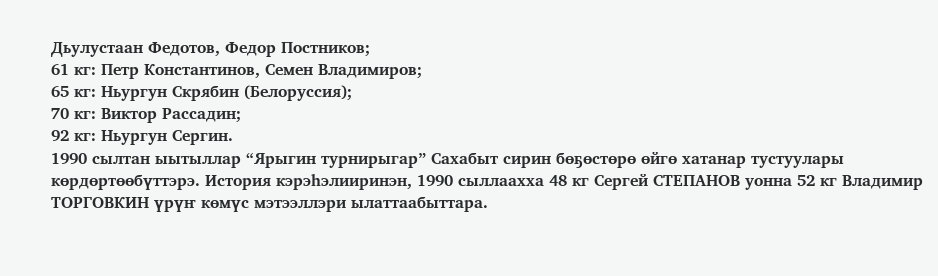Дьулустаан Федотов, Федор Постников;
61 кг: Петр Константинов, Семен Владимиров;
65 кг: Ньургун Скрябин (Белоруссия);
70 кг: Виктор Рассадин;
92 кг: Ньургун Сергин.
1990 сылтан ыытыллар “Ярыгин турнирыгар” Сахабыт сирин бөҕөстөрө өйгө хатанар тустуулары көрдөртөөбүттэрэ. История кэрэһэлииринэн, 1990 сыллаахха 48 кг Сергей СТЕПАНОВ уонна 52 кг Владимир ТОРГОВКИН үрүҥ көмүс мэтээллэри ылаттаабыттара.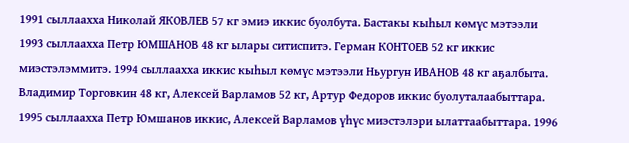1991 сыллаахха Николай ЯКОВЛЕВ 57 кг эмиэ иккис буолбута. Бастакы кыһыл көмүс мэтээли 1993 сыллаахха Петр ЮМШАНОВ 48 кг ылары ситиспитэ. Герман КОНТОЕВ 52 кг иккис миэстэлэммитэ. 1994 сыллаахха иккис кыһыл көмүс мэтээли Ньургун ИВАНОВ 48 кг аҕалбыта. Владимир Торговкин 48 кг, Алексей Варламов 52 кг, Артур Федоров иккис буолуталаабыттара. 1995 сыллаахха Петр Юмшанов иккис, Алексей Варламов үһүс миэстэлэри ылаттаабыттара. 1996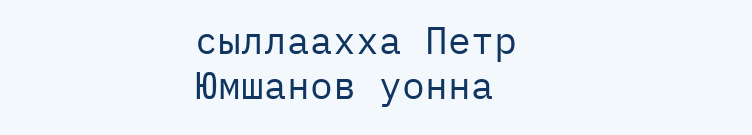сыллаахха Петр Юмшанов уонна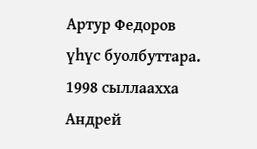Артур Федоров үһүс буолбуттара. 1998 сыллаахха Андрей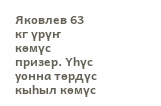Яковлев 63 кг үрүҥ көмүс призер. Үһүс уонна төрдүс кыһыл көмүс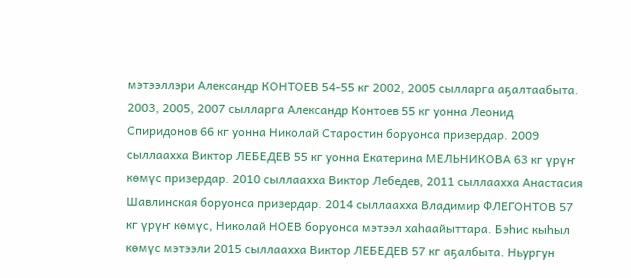мэтээллэри Александр КОНТОЕВ 54-55 кг 2002, 2005 сылларга аҕалтаабыта. 2003, 2005, 2007 сылларга Александр Контоев 55 кг уонна Леонид Спиридонов 66 кг уонна Николай Старостин боруонса призердар. 2009 сыллаахха Виктор ЛЕБЕДЕВ 55 кг уонна Екатерина МЕЛЬНИКОВА 63 кг үрүҥ көмүс призердар. 2010 сыллаахха Виктор Лебедев, 2011 сыллаахха Анастасия Шавлинская боруонса призердар. 2014 сыллаахха Владимир ФЛЕГОНТОВ 57 кг үрүҥ көмүс, Николай НОЕВ боруонса мэтээл хаһаайыттара. Бэһис кыһыл көмүс мэтээли 2015 сыллаахха Виктор ЛЕБЕДЕВ 57 кг аҕалбыта. Ньургун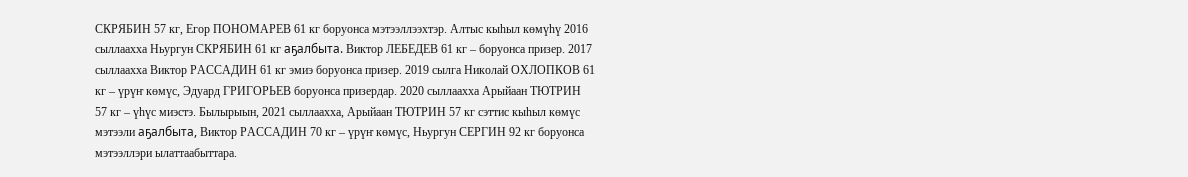СКРЯБИН 57 кг, Егор ПОНОМАРЕВ 61 кг боруонса мэтээллээхтэр. Алтыс кыһыл көмүһү 2016 сыллаахха Ньургун СКРЯБИН 61 кг аҕалбыта. Виктор ЛЕБЕДЕВ 61 кг – боруонса призер. 2017 сыллаахха Виктор РАССАДИН 61 кг эмиэ боруонса призер. 2019 сылга Николай ОХЛОПКОВ 61 кг – үрүҥ көмүс, Эдуард ГРИГОРЬЕВ боруонса призердар. 2020 сыллаахха Арыйаан ТЮТРИН 57 кг – үһүс миэстэ. Былырыын, 2021 сыллаахха, Арыйаан ТЮТРИН 57 кг сэттис кыһыл көмүс мэтээли аҕалбыта, Виктор РАССАДИН 70 кг – үрүҥ көмүс, Ньургун СЕРГИН 92 кг боруонса мэтээллэри ылаттаабыттара.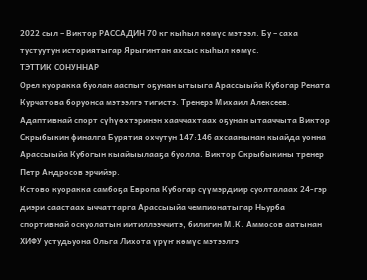2022 сыл – Виктор РАССАДИН 70 кг кыһыл көмүс мэтээл. Бу – саха тустуутун историятыгар Ярыгинтан ахсыс кыһыл көмүс.
ТЭТТИК СОНУННАР
Орел куоракка буолан ааспыт оҕунан ытыыга Арассыыйа Кубогар Рената Курчатова боруонса мэтээлгэ тигистэ. Тренерэ Михаил Алексеев. Адаптивнай спорт сүһүөхтэринэн хааччахтаах оҕунан ытааччыта Виктор Скрыбыкин финалга Бурятия охчутун 147:146 ахсаанынан кыайда уонна Арассыыйа Кубогын кыайыылааҕа буолла. Виктор Скрыбыкины тренер Петр Андросов эрчийэр.
Кстово куоракка самбоҕа Европа Кубогар сүүмэрдиир суолталаах 24-гэр диэри саастаах ыччаттарга Арассыыйа чемпионатыгар Ньурба спортивнай оскуолатын иитиллээччитэ, билигин М.К. Аммосов аатынан ХИФУ устудьуона Ольга Лихота үрүҥ көмүс мэтээлгэ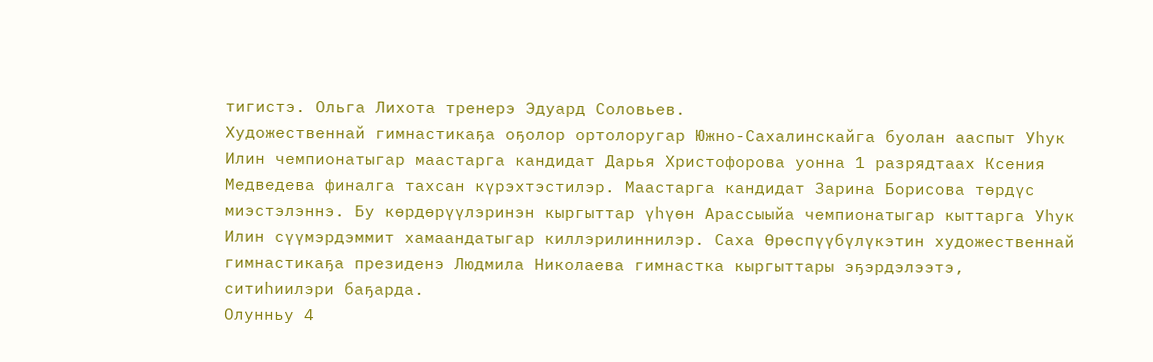тигистэ. Ольга Лихота тренерэ Эдуард Соловьев.
Художественнай гимнастикаҕа оҕолор ортолоругар Южно-Сахалинскайга буолан ааспыт Уһук Илин чемпионатыгар маастарга кандидат Дарья Христофорова уонна 1 разрядтаах Ксения Медведева финалга тахсан күрэхтэстилэр. Маастарга кандидат Зарина Борисова төрдүс миэстэлэннэ. Бу көрдөрүүлэринэн кыргыттар үһүөн Арассыыйа чемпионатыгар кыттарга Уһук Илин сүүмэрдэммит хамаандатыгар киллэрилиннилэр. Саха Өрөспүүбүлүкэтин художественнай гимнастикаҕа президенэ Людмила Николаева гимнастка кыргыттары эҕэрдэлээтэ, ситиһиилэри баҕарда.
Олунньу 4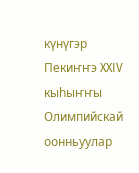күнүгэр Пекиҥҥэ XXIV кыһыҥҥы Олимпийскай оонньуулар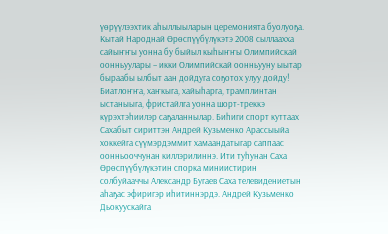үөрүүлээхтик аһыллыыларын церемонията буолуоҕа. Кытай Народнай Өрөспүүбүлүкэтэ 2008 сыллаахха сайыҥҥы уонна бу быйыл кыһыҥҥы Олимпийскай оонньуулары – икки Олимпийскай оонньууну ыытар быраабы ылбыт аан дойдуга соҕотох улуу дойду! Биатлоҥҥа, хаҥкыга, хайыһарга, трамплинтан ыстаныыга, фристайлга уонна шорт-треккэ күрэхтэһиилэр саҕаланнылар. Биһиги спорт куттаах Сахабыт сириттэн Андрей Кузьменко Арассыыйа хоккейга сүүмэрдэммит хамаандатыгар саппаас оонньооччунан киллэрилиннэ. Ити туһунан Саха Өрөспүүбүлүкэтин спорка миниистирин солбуйааччы Александр Бугаев Саха телевидениетын аһаҕас эфиригэр иһитиннэрдэ. Андрей Кузьменко Дьокуускайга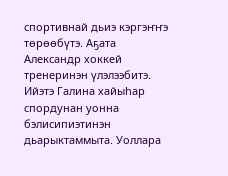спортивнай дьиэ кэргэҥҥэ төрөөбүтэ. Аҕата Александр хоккей тренеринэн үлэлээбитэ. Ийэтэ Галина хайыһар спордунан уонна бэлисипиэтинэн дьарыктаммыта. Уоллара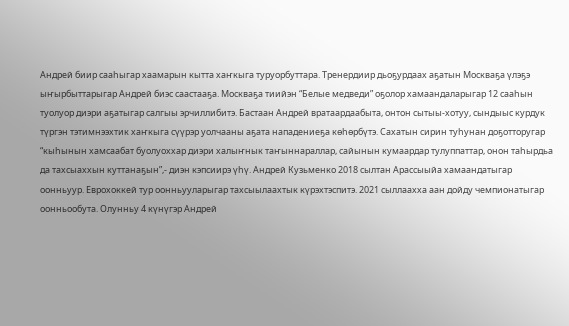Андрей биир сааһыгар хаамарын кытта хаҥкыга туруорбуттара. Тренердиир дьоҕурдаах аҕатын Москваҕа үлэҕэ ыҥырбыттарыгар Андрей биэс саастааҕа. Москваҕа тиийэн “Белые медведи” оҕолор хамаандаларыгар 12 сааһын туолуор диэри аҕатыгар салгыы эрчиллибитэ. Бастаан Андрей вратаардаабыта, онтон сытыы-хотуу, сындыыс курдук түргэн тэтимнээхтик хаҥкыга сүүрэр уолчааны аҕата нападениеҕа көһөрбүтэ. Сахатын сирин туһунан доҕотторугар “кыһынын хамсаабат буолуоххар диэри халыҥнык таҥыннараллар, сайынын кумаардар тулуппаттар, онон таһырдьа да тахсыаххын куттанаҕын”,- диэн кэпсиирэ үһү. Андрей Кузьменко 2018 сылтан Арассыыйа хамаандатыгар оонньуур. Еврохоккей тур оонньууларыгар тахсыылаахтык күрэхтэспитэ. 2021 сыллаахха аан дойду чемпионатыгар оонньообута. Олунньу 4 күнүгэр Андрей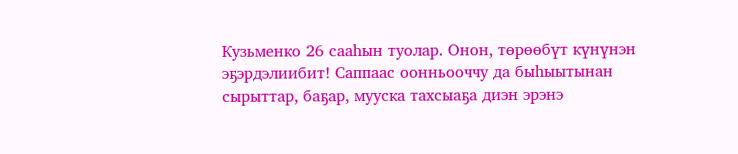Кузьменко 26 сааһын туолар. Онон, төрөөбүт күнүнэн эҕэрдэлиибит! Саппаас оонньооччу да быһыытынан сырыттар, баҕар, мууска тахсыаҕа диэн эрэнэ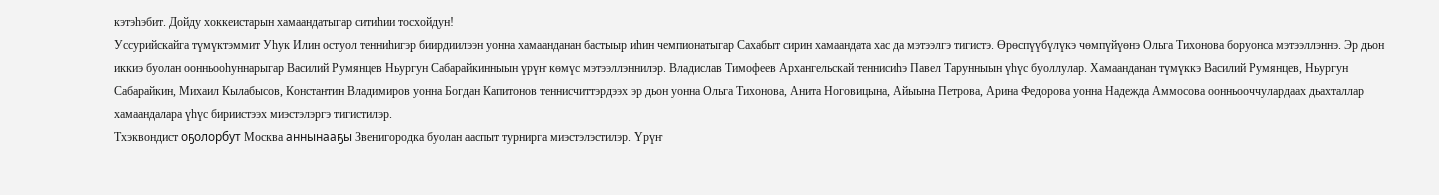кэтэһэбит. Дойду хоккеистарын хамаандатыгар ситиһии тосхойдун!
Уссурийскайга түмүктэммит Уһук Илин остуол тенниһигэр биирдиилээн уонна хамаанданан бастыыр иһин чемпионатыгар Сахабыт сирин хамаандата хас да мэтээлгэ тигистэ. Өрөспүүбүлүкэ чөмпүйүөнэ Ольга Тихонова боруонса мэтээллэннэ. Эр дьон иккиэ буолан оонньооһуннарыгар Василий Румянцев Ньургун Сабарайкинныын үрүҥ көмүс мэтээллэннилэр. Владислав Тимофеев Архангельскай теннисиһэ Павел Тарунныын үһүс буоллулар. Хамаанданан түмүккэ Василий Румянцев, Ньургун Сабарайкин, Михаил Кылабысов, Константин Владимиров уонна Богдан Капитонов теннисчиттэрдээх эр дьон уонна Ольга Тихонова, Анита Ноговицына, Айыына Петрова, Арина Федорова уонна Надежда Аммосова оонньооччулардаах дьахталлар хамаандалара үһүс бириистээх миэстэлэргэ тигистилэр.
Тхэквондист оҕолорбут Москва аннынааҕы Звенигородка буолан ааспыт турнирга миэстэлэстилэр. Үрүҥ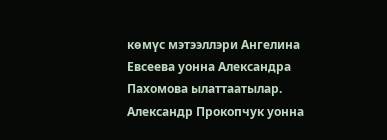көмүс мэтээллэри Ангелина Евсеева уонна Александра Пахомова ылаттаатылар. Александр Прокопчук уонна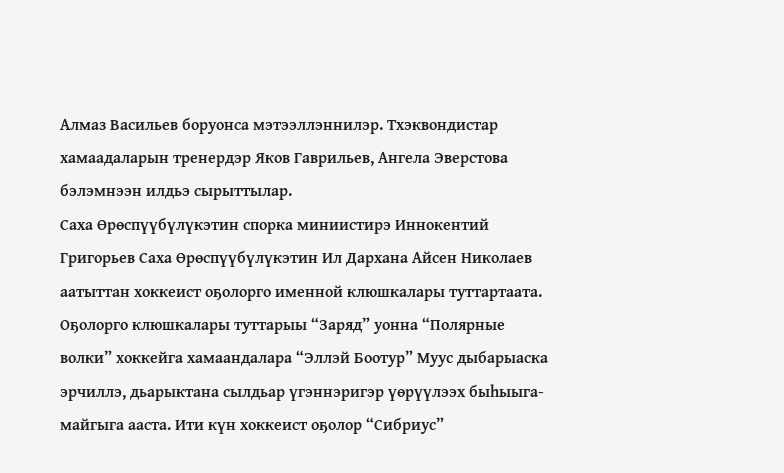Алмаз Васильев боруонса мэтээллэннилэр. Тхэквондистар хамаадаларын тренердэр Яков Гаврильев, Ангела Эверстова бэлэмнээн илдьэ сырыттылар.
Саха Өрөспүүбүлүкэтин спорка миниистирэ Иннокентий Григорьев Саха Өрөспүүбүлүкэтин Ил Дархана Айсен Николаев аатыттан хоккеист оҕолорго именной клюшкалары туттартаата. Оҕолорго клюшкалары туттарыы “Заряд” уонна “Полярные волки” хоккейга хамаандалара “Эллэй Боотур” Муус дыбарыаска эрчиллэ, дьарыктана сылдьар үгэннэригэр үөрүүлээх быһыыга-майгыга ааста. Ити күн хоккеист оҕолор “Сибриус”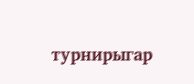турнирыгар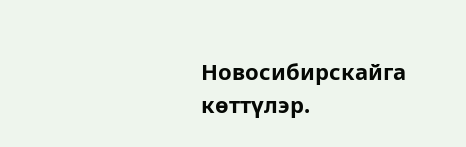Новосибирскайга көттүлэр.